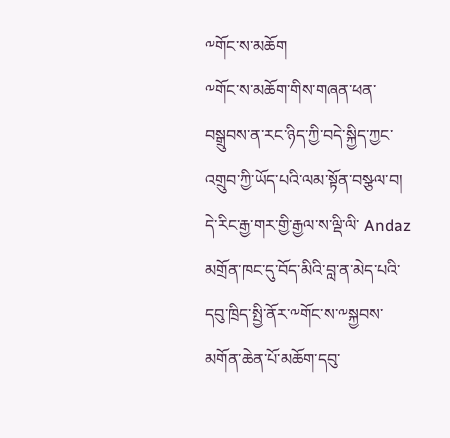༸གོང་ས་མཆོག
༸གོང་ས་མཆོག་གིས་གཞན་ཕན་བསྒྲུབས་ན་རང་ཉིད་ཀྱི་བདེ་སྐྱིད་ཀྱང་འགྲུབ་ཀྱི་ཡོད་པའི་ལམ་སྟོན་བསྩལ་བ།
དེ་རིང་རྒྱ་གར་གྱི་རྒྱལ་ས་ལྡི་ལི་ Andaz མགྲོན་ཁང་དུ་བོད་མིའི་བླ་ན་མེད་པའི་དབུ་ཁྲིད་སྤྱི་ནོར་༸གོང་ས་༸སྐྱབས་མགོན་ཆེན་པོ་མཆོག་དབུ་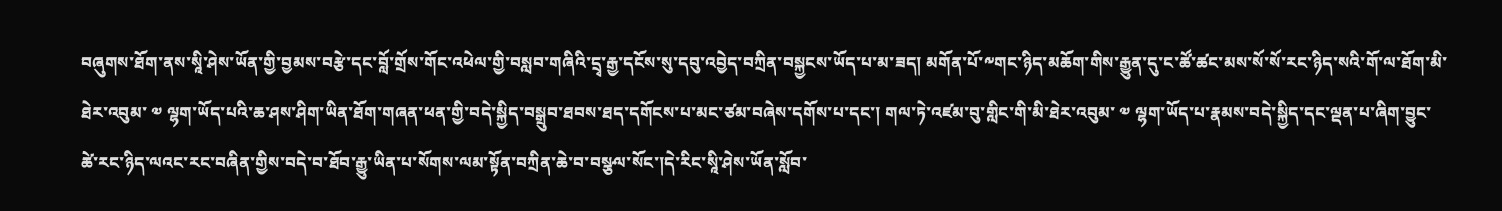བཞུགས་ཐོག་ནས་སཱི་ཤེས་ཡོན་གྱི་བྱམས་བརྩེ་དང་བློ་གྲོས་གོང་འཕེལ་གྱི་བསླབ་གཞིའི་དྲྭ་རྒྱ་དངོས་སུ་དབུ་འབྱེད་བཀྲིན་བསྐྱངས་ཡོད་པ་མ་ཟད། མགོན་པོ་༸གང་ཉིད་མཆོག་གིས་རྒྱུན་དུ་ང་ཚོ་ཚང་མས་སོ་སོ་རང་ཉིད་སའི་གོ་ལ་ཐོག་མི་ཐེར་འབུམ་ ༧ ལྷག་ཡོད་པའི་ཆ་ཤས་ཤིག་ཡིན་ཐོག་གཞན་ཕན་གྱི་བདེ་སྐྱིད་བསྒྲུབ་ཐབས་ཐད་དགོངས་པ་མང་ཙམ་བཞེས་དགོས་པ་དང་། གལ་ཏེ་འཛམ་བུ་གླིང་གི་མི་ཐེར་འབུམ་ ༧ ལྷག་ཡོད་པ་རྣམས་བདེ་སྐྱིད་དང་ལྡན་པ་ཞིག་བྱུང་ཚེ་རང་ཉིད་ལའང་རང་བཞིན་གྱིས་བདེ་བ་ཐོབ་རྒྱུ་ཡིན་པ་སོགས་ལམ་སྟོན་བཀྲིན་ཆེ་བ་བསྩལ་སོང་།དེ་རིང་སཱི་ཤེས་ཡོན་སློབ་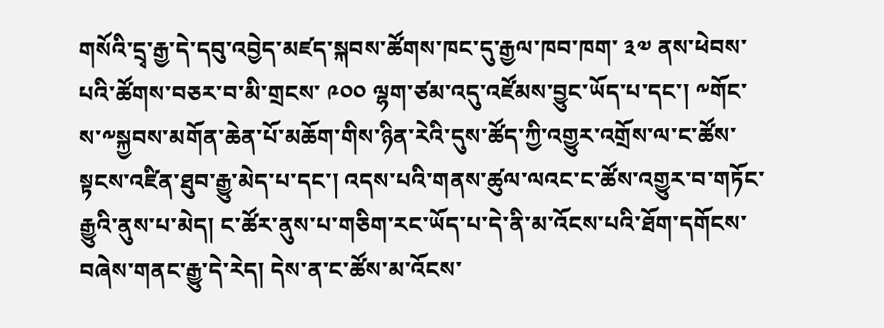གསོའི་དྲྭ་རྒྱ་དེ་དབུ་འབྱེད་མཛད་སྐབས་ཚོགས་ཁང་དུ་རྒྱལ་ཁབ་ཁག་ ༣༧ ནས་ཕེབས་པའི་ཚོགས་བཅར་བ་མི་གྲངས་ ༩༠༠ ལྷག་ཙམ་འདུ་འཛོམས་བྱུང་ཡོད་པ་དང་། ༸གོང་ས་༸སྐྱབས་མགོན་ཆེན་པོ་མཆོག་གིས་ཉིན་རེའི་དུས་ཚོད་ཀྱི་འགྱུར་འགྲོས་ལ་ང་ཚོས་སྟངས་འཛིན་ཐུབ་རྒྱུ་མེད་པ་དང་། འདས་པའི་གནས་ཚུལ་ལའང་ང་ཚོས་འགྱུར་བ་གཏོང་རྒྱུའི་ནུས་པ་མེད། ང་ཚོར་ནུས་པ་གཅིག་རང་ཡོད་པ་དེ་ནི་མ་འོངས་པའི་ཐོག་དགོངས་བཞེས་གནང་རྒྱུ་དེ་རེད། དེས་ན་ང་ཚོས་མ་འོངས་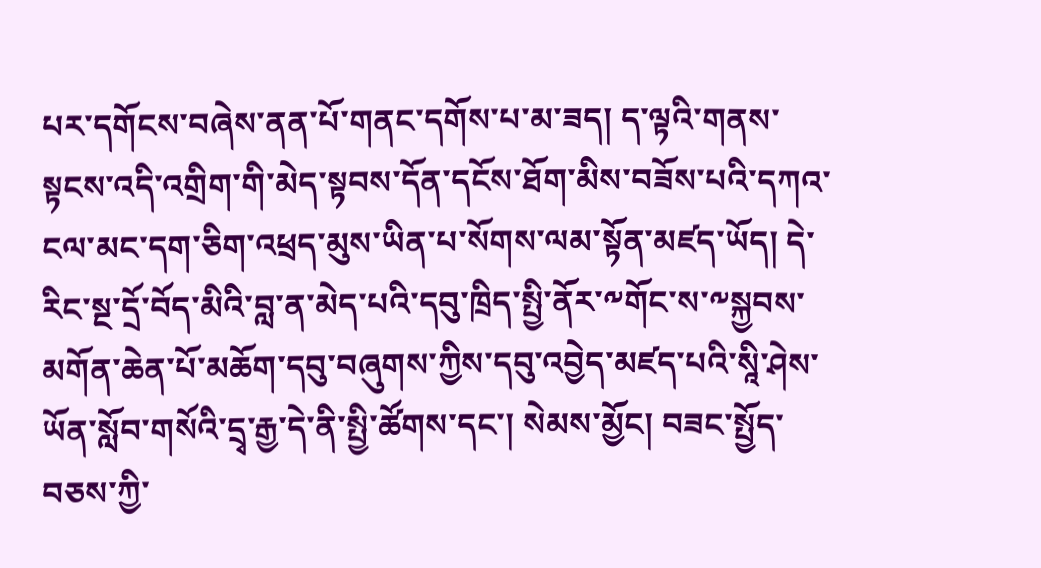པར་དགོངས་བཞེས་ནན་པོ་གནང་དགོས་པ་མ་ཟད། ད་ལྟའི་གནས་སྟངས་འདི་འགྲིག་གི་མེད་སྟབས་དོན་དངོས་ཐོག་མིས་བཟོས་པའི་དཀའ་ངལ་མང་དག་ཅིག་འཕྲད་མུས་ཡིན་པ་སོགས་ལམ་སྟོན་མཛད་ཡོད། དེ་རིང་སྔ་དྲོ་བོད་མིའི་བླ་ན་མེད་པའི་དབུ་ཁྲིད་སྤྱི་ནོར་༸གོང་ས་༸སྐྱབས་མགོན་ཆེན་པོ་མཆོག་དབུ་བཞུགས་ཀྱིས་དབུ་འབྱེད་མཛད་པའི་སཱི་ཤེས་ཡོན་སློབ་གསོའི་དྲྭ་རྒྱ་དེ་ནི་སྤྱི་ཚོགས་དང་། སེམས་མྱོང། བཟང་སྤྱོད་བཅས་ཀྱི་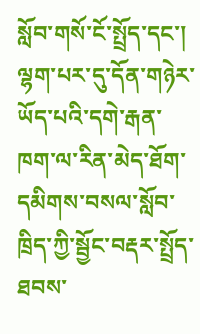སློབ་གསོ་ངོ་སྤྲོད་དང་། ལྷག་པར་དུ་དོན་གཉེར་ཡོད་པའི་དགེ་རྒན་ཁག་ལ་རིན་མེད་ཐོག་དམིགས་བསལ་སློབ་ཁྲིད་ཀྱི་སྦྱོང་བརྡར་སྤྲོད་ཐབས་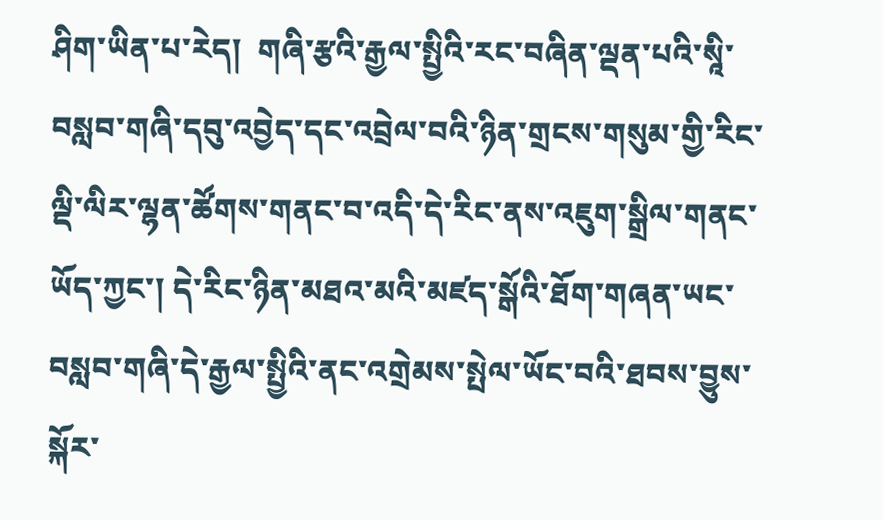ཤིག་ཡིན་པ་རེད།  གཞི་རྩའི་རྒྱལ་སྤྱིའི་རང་བཞིན་ལྡན་པའི་སཱི་བསླབ་གཞི་དབུ་འབྱེད་དང་འབྲེལ་བའི་ཉིན་གྲངས་གསུམ་གྱི་རིང་ལྡི་ལིར་ལྷན་ཚོགས་གནང་བ་འདི་དེ་རིང་ནས་འཇུག་སྒྲིལ་གནང་ཡོད་ཀྱང་། དེ་རིང་ཉིན་མཐའ་མའི་མཛད་སྒོའི་ཐོག་གཞན་ཡང་བསླབ་གཞི་དེ་རྒྱལ་སྤྱིའི་ནང་འགྲེམས་སྤེལ་ཡོང་བའི་ཐབས་བྱུས་སྐོར་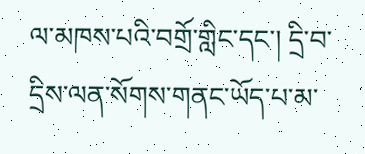ལ་མཁས་པའི་བགྲོ་གླིང་དང་། དྲི་བ་དྲིས་ལན་སོགས་གནང་ཡོད་པ་མ་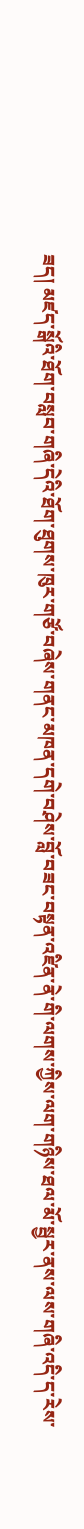ཟད། མཛད་སྒོའི་ཐོག་བསླབ་གཞི་དེའི་ཐོག་ཐུགས་ཁུར་གཙོ་བཞེས་གནང་མཁན་དགེ་བཤེས་བློ་བཟང་བསྟན་འཛིན་ནེ་གི་ལགས་ཀྱིས་ལག་གཉིས་ཐལ་མོ་སྦྱར་ནས་ལས་གཞི་འདི་ད་རེས་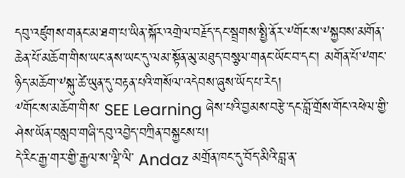དབུ་འཛུགས་གནང་མ་ཐག་པ་ཡིན་སྐོར་འགྲེལ་བརྗོད་དང་སྦྲགས་སྤྱི་ནོར་༸གོང་ས་༸སྐྱབས་མགོན་ཆེན་པོ་མཆོག་གིས་ཡང་ནས་ཡང་དུ་ལམ་སྟོན་མུ་མཐུད་བསྩལ་གནང་ཡོང་བ་དང་། མགོན་པོ་༸གང་ཉིད་མཆོག་༸སྐུ་ཚེ་ཡུན་དུ་བརྟན་པའི་གསོལ་འདེབས་ཞུས་ཡོད་པ་རེད།
༸གོང་ས་མཆོག་གིས་ SEE Learning ཞེས་པའི་བྱམས་བརྩེ་དང་བློ་གྲོས་གོང་འཕེལ་གྱི་ཤེས་ཡོན་བསླབ་གཞི་དབུ་འབྱེད་བཀྲིན་བསྐྱངས་པ།
དེ་རིང་རྒྱ་གར་གྱི་རྒྱལ་ས་ལྡི་ལི་ Andaz མགྲོན་ཁང་དུ་བོད་མིའི་བླ་ན་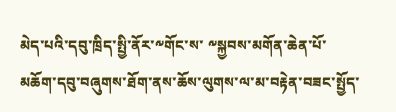མེད་པའི་དབུ་ཁྲིད་སྤྱི་ནོར་༸གོང་ས་ ༸སྐྱབས་མགོན་ཆེན་པོ་མཆོག་དབུ་བཞུགས་ཐོག་ནས་ཆོས་ལུགས་ལ་མ་བརྟེན་བཟང་སྤྱོད་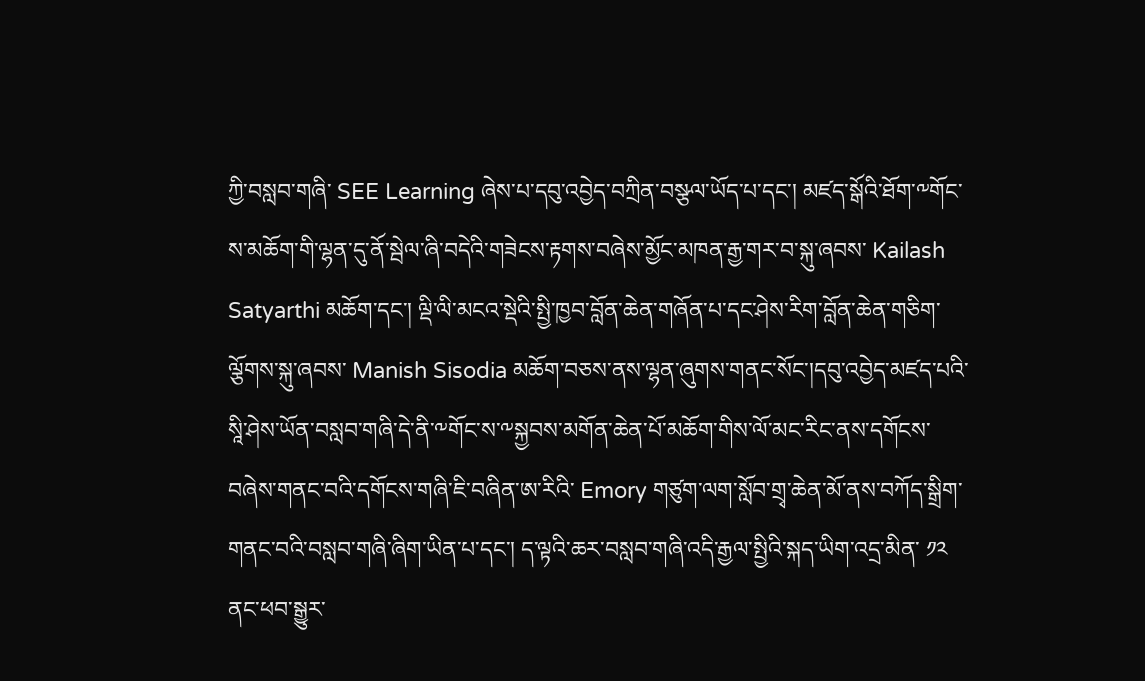ཀྱི་བསླབ་གཞི་ SEE Learning ཞེས་པ་དབུ་འབྱེད་བཀྲིན་བསྩལ་ཡོད་པ་དང་། མཛད་སྒོའི་ཐོག་༸གོང་ས་མཆོག་གི་ལྷན་དུ་ནོ་སྦེལ་ཞི་བདེའི་གཟེངས་རྟགས་བཞེས་མྱོང་མཁན་རྒྱ་གར་བ་སྐུ་ཞབས་ Kailash Satyarthi མཆོག་དང་། ལྡི་ལི་མངའ་སྡེའི་སྤྱི་ཁྱབ་བློན་ཆེན་གཞོན་པ་དང་ཤེས་རིག་བློན་ཆེན་གཅིག་ལྕོགས་སྐུ་ཞབས་ Manish Sisodia མཆོག་བཅས་ནས་ལྷན་ཞུགས་གནང་སོང་།དབུ་འབྱེད་མཛད་པའི་སཱི་ཤེས་ཡོན་བསླབ་གཞི་དེ་ནི་༸གོང་ས་༸སྐྱབས་མགོན་ཆེན་པོ་མཆོག་གིས་ལོ་མང་རིང་ནས་དགོངས་བཞེས་གནང་བའི་དགོངས་གཞི་ཇི་བཞིན་ཨ་རིའི་ Emory གཙུག་ལག་སློབ་གྲྭ་ཆེན་མོ་ནས་བཀོད་སྒྲིག་གནང་བའི་བསླབ་གཞི་ཞིག་ཡིན་པ་དང་། ད་ལྟའི་ཆར་བསླབ་གཞི་འདི་རྒྱལ་སྤྱིའི་སྐད་ཡིག་འདྲ་མིན་ ༡༢ ནང་ཕབ་སྒྱུར་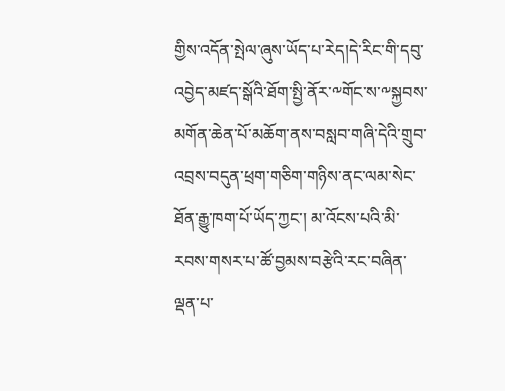གྱིས་འདོན་སྤེལ་ཞུས་ཡོད་པ་རེད།དེ་རིང་གི་དབུ་འབྱེད་མཛད་སྒོའི་ཐོག་སྤྱི་ནོར་༸གོང་ས་༸སྐྱབས་མགོན་ཆེན་པོ་མཆོག་ནས་བསླབ་གཞི་དེའི་གྲུབ་འབྲས་བདུན་ཕྲག་གཅིག་གཉིས་ནང་ལམ་སེང་ཐོན་རྒྱུ་ཁག་པོ་ཡོད་ཀྱང་། མ་འོངས་པའི་མི་རབས་གསར་པ་ཚོ་བྱམས་བརྩེའི་རང་བཞིན་ལྡན་པ་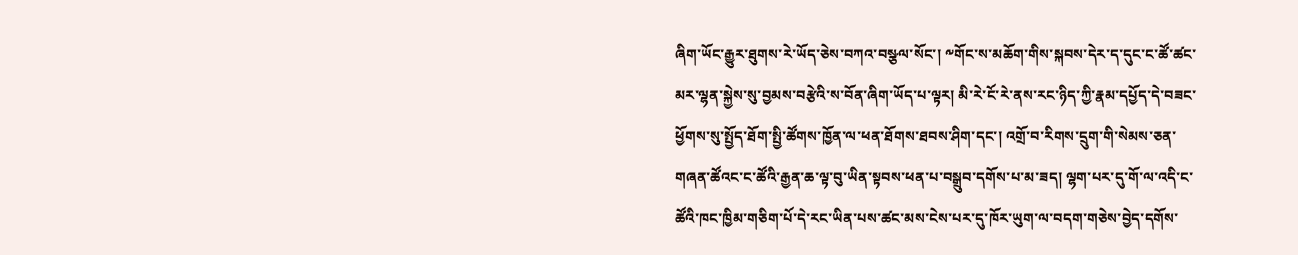ཞིག་ཡོང་རྒྱུར་ཐུགས་རེ་ཡོད་ཅེས་བཀའ་བསྩལ་སོང་། ༸གོང་ས་མཆོག་གིས་སྐབས་དེར་ད་དུང་ང་ཚོ་ཚང་མར་ལྷན་སྐྱེས་སུ་བྱམས་བརྩེའི་ས་བོན་ཞིག་ཡོད་པ་ལྟར། མི་རེ་ངོ་རེ་ནས་རང་ཉིད་ཀྱི་རྣམ་དཔྱོད་དེ་བཟང་ཕྱོགས་སུ་སྤྱོད་ཐོག་སྤྱི་ཚོགས་ཁྱོན་ལ་ཕན་ཐོགས་ཐབས་ཤིག་དང་། འགྲོ་བ་རིགས་དྲུག་གི་སེམས་ཅན་གཞན་ཚོའང་ང་ཚོའི་རྒྱན་ཆ་ལྟ་བུ་ཡིན་སྟབས་ཕན་པ་བསྒྲུབ་དགོས་པ་མ་ཟད། ལྷག་པར་དུ་གོ་ལ་འདི་ང་ཚོའི་ཁང་ཁྱིམ་གཅིག་པོ་དེ་རང་ཡིན་པས་ཚང་མས་ངེས་པར་དུ་ཁོར་ཡུག་ལ་བདག་གཅེས་བྱེད་དགོས་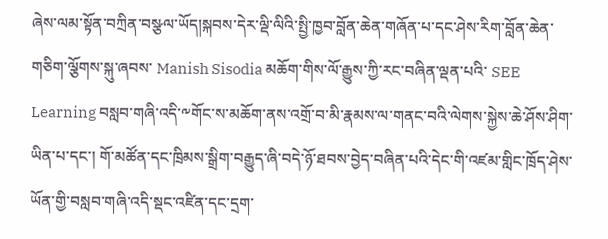ཞེས་ལམ་སྟོན་བཀྲིན་བསྩལ་ཡོད།སྐབས་དེར་ལྡི་ལིའི་སྤྱི་ཁྱབ་བློན་ཆེན་གཞོན་པ་དང་ཤེས་རིག་བློན་ཆེན་གཅིག་ལྕོགས་སྐུ་ཞབས་ Manish Sisodia མཆོག་གིས་ལོ་རྒྱུས་ཀྱི་རང་བཞིན་ལྡན་པའི་ SEE Learning བསླབ་གཞི་འདི་༸གོང་ས་མཆོག་ནས་འགྲོ་བ་མི་རྣམས་ལ་གནང་བའི་ལེགས་སྐྱེས་ཆེ་ཤོས་ཤིག་ཡིན་པ་དང་། གོ་མཚོན་དང་ཁྲིམས་སྒྲིག་བརྒྱུད་ཞི་བདེ་ཉོ་ཐབས་བྱེད་བཞིན་པའི་དེང་གི་འཛམ་གླིང་ཁྲོད་ཤེས་ཡོན་གྱི་བསླབ་གཞི་འདི་སྡང་འཛིན་དང་དྲག་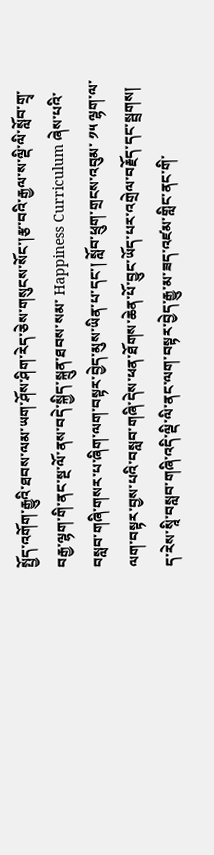སྤྱོད་འགོག་རྒྱུའི་ཐབས་ལམ་ཡག་ཤོས་ཤིག་རེད་ཅེས་གསུངས་སོང་།རྩ་བའི་རྒྱལ་ས་ལྡི་ལི་སློབ་གྲྭ་བརྒྱ་ལྷག་གི་ནང་སྔ་ལོ་ནས་བདེ་སྐྱིད་སྐྲུན་ཐབས་སམ་ Happiness Curriculum ཞེས་པའི་བསླབ་གཞི་གསར་པ་ཞིག་ལག་བསྟར་བྱེད་མུས་ཡིན་པ་དང་། སློབ་ཕྲུག་གྲངས་འབུམ་ ༡༥ ལྷག་ལ་ལག་བསྟར་བྱས་པའི་བསླབ་གཞི་དེས་ཕན་ཐོགས་ཆེན་པོ་བྱུང་ཡོད་པར་འགྲེལ་བརྗོད་དང་སྦྲགས། ད་རེས་སཱི་བསླབ་གཞི་འདི་ལྡི་ལི་ནང་ལག་བསྟར་བྱེད་རྒྱུ་མ་ཟད་འཛམ་གླིང་ནང་གི་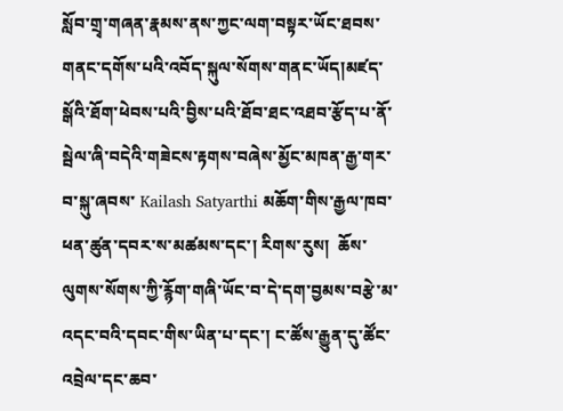སློབ་གྲྭ་གཞན་རྣམས་ནས་ཀྱང་ལག་བསྟར་ཡོང་ཐབས་གནང་དགོས་པའི་འབོད་སྐུལ་སོགས་གནང་ཡོད།མཛད་སྒོའི་ཐོག་ཕེབས་པའི་བྱིས་པའི་ཐོབ་ཐང་འཐབ་རྩོད་པ་ནོ་སྦེལ་ཞི་བདེའི་གཟེངས་རྟགས་བཞེས་མྱོང་མཁན་རྒྱ་གར་བ་སྐུ་ཞབས་ Kailash Satyarthi མཆོག་གིས་རྒྱལ་ཁབ་ཕན་ཚུན་དབར་ས་མཚམས་དང་། རིགས་རུས།  ཆོས་ལུགས་སོགས་ཀྱི་རྙོག་གཞི་ཡོང་བ་དེ་དག་བྱམས་བརྩེ་མ་འདང་བའི་དབང་གིས་ཡིན་པ་དང་། ང་ཚོས་རྒྱུན་དུ་ཚོང་འབྲེལ་དང་ཆབ་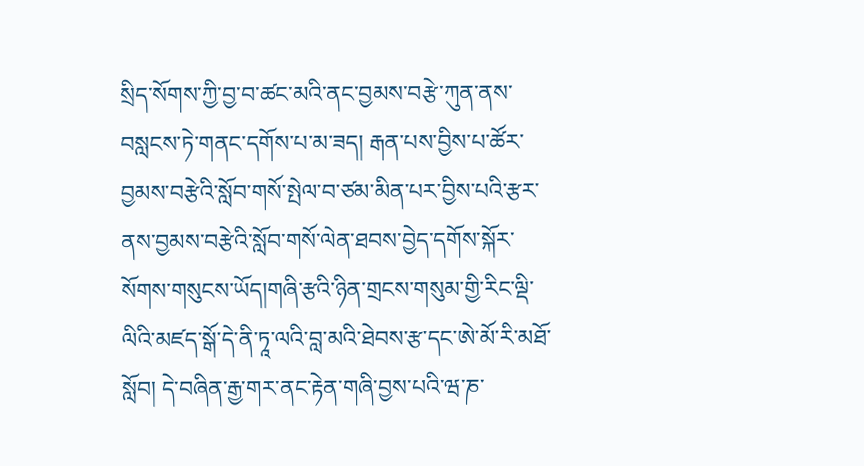སྲིད་སོགས་ཀྱི་བྱ་བ་ཚང་མའི་ནང་བྱམས་བརྩེ་ཀུན་ནས་བསླངས་ཏེ་གནང་དགོས་པ་མ་ཟད། རྒན་པས་བྱིས་པ་ཚོར་བྱམས་བརྩེའི་སློབ་གསོ་སྤེལ་བ་ཙམ་མིན་པར་བྱིས་པའི་རྩར་ནས་བྱམས་བརྩེའི་སློབ་གསོ་ལེན་ཐབས་བྱེད་དགོས་སྐོར་སོགས་གསུངས་ཡོད།གཞི་རྩའི་ཉིན་གྲངས་གསུམ་གྱི་རིང་ལྡི་ལིའི་མཛད་སྒོ་དེ་ནི་ཏཱ་ལའི་བླ་མའི་ཐེབས་རྩ་དང་ཨེ་མོ་རི་མཐོ་སློབ། དེ་བཞིན་རྒྱ་གར་ནང་རྟེན་གཞི་བྱས་པའི་ཝ་ཎ་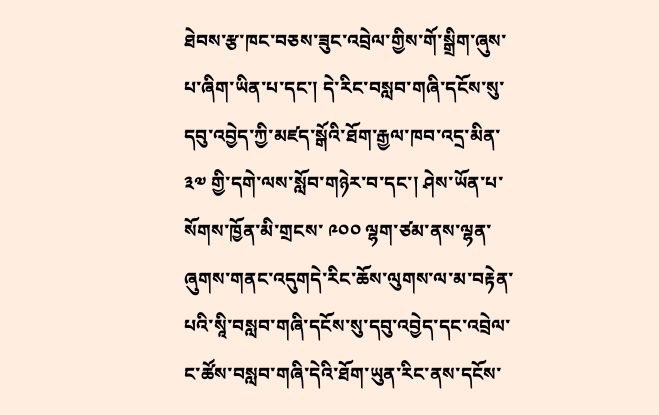ཐེབས་རྩ་ཁང་བཅས་ཟུང་འབྲེལ་གྱིས་གོ་སྒྲིག་ཞུས་པ་ཞིག་ཡིན་པ་དང་། དེ་རིང་བསླབ་གཞི་དངོས་སུ་དབུ་འབྱེད་ཀྱི་མཛད་སྒོའི་ཐོག་རྒྱལ་ཁབ་འདྲ་མིན་ ༣༧ གྱི་དགེ་ལས་སློབ་གཉེར་བ་དང་། ཤེས་ཡོན་པ་སོགས་ཁྱོན་མི་གྲངས་ ༩༠༠ ལྷག་ཙམ་ནས་ལྷན་ཞུགས་གནང་འདུགདེ་རིང་ཆོས་ལུགས་ལ་མ་བརྟེན་པའི་སཱི་བསླབ་གཞི་དངོས་སུ་དབུ་འབྱེད་དང་འབྲེལ་ང་ཚོས་བསླབ་གཞི་དེའི་ཐོག་ཡུན་རིང་ནས་དངོས་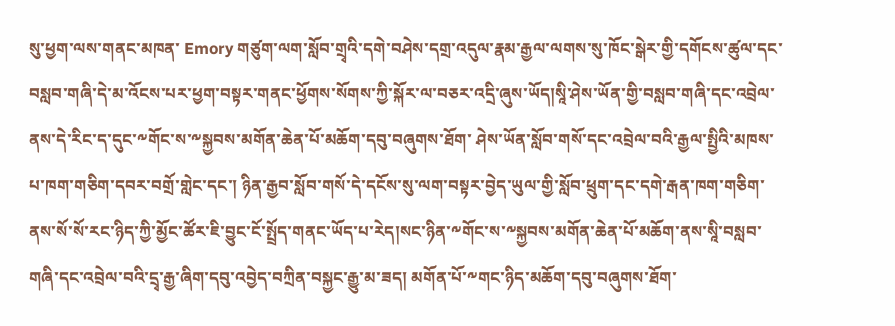སུ་ཕྱག་ལས་གནང་མཁན་ Emory གཙུག་ལག་སློབ་གྲྭའི་དགེ་བཤེས་དགྲ་འདུལ་རྣམ་རྒྱལ་ལགས་སུ་ཁོང་སྒེར་གྱི་དགོངས་ཚུལ་དང་བསླབ་གཞི་དེ་མ་འོངས་པར་ཕྱག་བསྟར་གནང་ཕྱོགས་སོགས་ཀྱི་སྐོར་ལ་བཅར་འདྲི་ཞུས་ཡོད།སཱི་ཤེས་ཡོན་གྱི་བསླབ་གཞི་དང་འབྲེལ་ནས་དེ་རིང་ད་དུང་༸གོང་ས་༸སྐྱབས་མགོན་ཆེན་པོ་མཆོག་དབུ་བཞུགས་ཐོག་ ཤེས་ཡོན་སློབ་གསོ་དང་འབྲེལ་བའི་རྒྱལ་སྤྱིའི་མཁས་པ་ཁག་གཅིག་དབར་བགྲོ་གླེང་དང་། ཉིན་རྒྱབ་སློབ་གསོ་དེ་དངོས་སུ་ལག་བསྟར་བྱེད་ཡུལ་གྱི་སློབ་ཕྲུག་དང་དགེ་རྒན་ཁག་གཅིག་ནས་སོ་སོ་རང་ཉིད་ཀྱི་མྱོང་ཚོར་ཇི་བྱུང་ངོ་སྤྲོད་གནང་ཡོད་པ་རེད།སང་ཉིན་༸གོང་ས་༸སྐྱབས་མགོན་ཆེན་པོ་མཆོག་ནས་སཱི་བསླབ་གཞི་དང་འབྲེལ་བའི་དྲྭ་རྒྱ་ཞིག་དབུ་འབྱེད་བཀྲིན་བསྐྱང་རྒྱུ་མ་ཟད། མགོན་པོ་༸གང་ཉིད་མཆོག་དབུ་བཞུགས་ཐོག་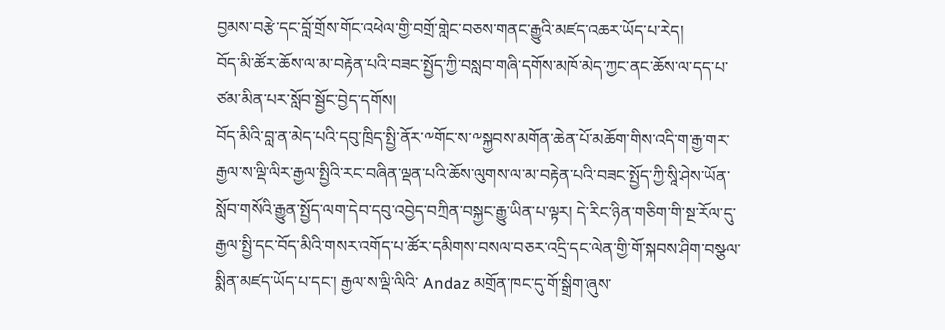བྱམས་བརྩེ་དང་བློ་གྲོས་གོང་འཕེལ་གྱི་བགྲོ་གླེང་བཅས་གནང་རྒྱུའི་མཛད་འཆར་ཡོད་པ་རེད།
བོད་མི་ཚོར་ཆོས་ལ་མ་བརྟེན་པའི་བཟང་སྤྱོད་ཀྱི་བསླབ་གཞི་དགོས་མཁོ་མེད་ཀྱང་ནང་ཆོས་ལ་དད་པ་ཙམ་མིན་པར་སློབ་སྦྱོང་བྱེད་དགོས།
བོད་མིའི་བླ་ན་མེད་པའི་དབུ་ཁྲིད་སྤྱི་ནོར་༸གོང་ས་༸སྐྱབས་མགོན་ཆེན་པོ་མཆོག་གིས་འདི་ག་རྒྱ་གར་རྒྱལ་ས་ལྡི་ལིར་རྒྱལ་སྤྱིའི་རང་བཞིན་ལྡན་པའི་ཆོས་ལུགས་ལ་མ་བརྟེན་པའི་བཟང་སྤྱོད་ཀྱི་སཱི་ཤེས་ཡོན་སློབ་གསོའི་རྒྱུན་སྤྱོད་ལག་དེབ་དབུ་འབྱེད་བཀྲིན་བསྐྱང་རྒྱུ་ཡིན་པ་ལྟར། དེ་རིང་ཉིན་གཅིག་གི་སྔ་རོལ་དུ་རྒྱལ་སྤྱི་དང་བོད་མིའི་གསར་འགོད་པ་ཚོར་དམིགས་བསལ་བཅར་འདྲི་དང་ལེན་གྱི་གོ་སྐབས་ཤིག་བསྩལ་སྨིན་མཛད་ཡོད་པ་དང་། རྒྱལ་ས་ལྡི་ལིའི་ Andaz མགྲོན་ཁང་དུ་གོ་སྒྲིག་ཞུས་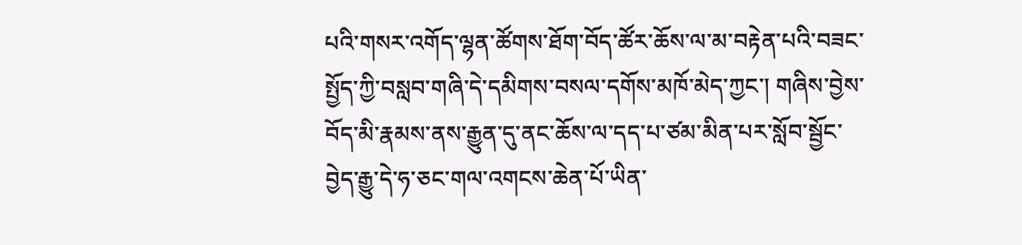པའི་གསར་འགོད་ལྷན་ཚོགས་ཐོག་བོད་ཚོར་ཆོས་ལ་མ་བརྟེན་པའི་བཟང་སྤྱོད་ཀྱི་བསླབ་གཞི་དེ་དམིགས་བསལ་དགོས་མཁོ་མེད་ཀྱང་། གཞིས་བྱེས་བོད་མི་རྣམས་ནས་རྒྱུན་དུ་ནང་ཆོས་ལ་དད་པ་ཙམ་མིན་པར་སློབ་སྦྱོང་བྱེད་རྒྱུ་དེ་ཧ་ཅང་གལ་འགངས་ཆེན་པོ་ཡིན་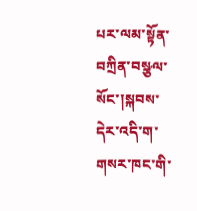པར་ལམ་སྟོན་བཀྲིན་བསྩལ་སོང་།སྐབས་དེར་འདི་ག་གསར་ཁང་གི་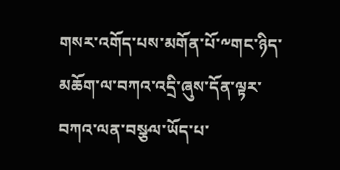གསར་འགོད་པས་མགོན་པོ་༸གང་ཉིད་མཆོག་ལ་བཀའ་འདྲི་ཞུས་དོན་ལྟར་བཀའ་ལན་བསྩལ་ཡོད་པ་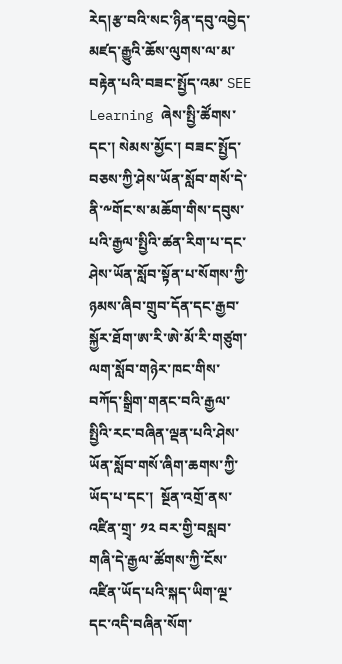རེད།རྩ་བའི་སང་ཉིན་དབུ་འབྱེད་མཛད་རྒྱུའི་ཆོས་ལུགས་ལ་མ་བརྟེན་པའི་བཟང་སྤྱོད་འམ་ SEE Learning ཞེས་སྤྱི་ཚོགས་དང་། སེམས་མྱོང་། བཟང་སྤྱོད་བཅས་ཀྱི་ཤེས་ཡོན་སློབ་གསོ་དེ་ནི་༸གོང་ས་མཆོག་གིས་དབུས་པའི་རྒྱལ་སྤྱིའི་ཚན་རིག་པ་དང་ཤེས་ཡོན་སློབ་སྟོན་པ་སོགས་ཀྱི་ཉམས་ཞིབ་གྲུབ་དོན་དང་རྒྱབ་སྐྱོར་ཐོག་ཨ་རི་ཨེ་མོ་རི་གཙུག་ལག་སློབ་གཉེར་ཁང་གིས་བཀོད་སྒྲིག་གནང་བའི་རྒྱལ་སྤྱིའི་རང་བཞིན་ལྡན་པའི་ཤེས་ཡོན་སློབ་གསོ་ཞིག་ཆགས་ཀྱི་ཡོད་པ་དང་།  སྔོན་འགྲོ་ནས་འཛིན་གྲྭ་ ༡༢ བར་གྱི་བསླབ་གཞི་དེ་རྒྱལ་ཚོགས་ཀྱི་ངོས་འཛིན་ཡོད་པའི་སྐད་ཡིག་ལྔ་དང་འདི་བཞིན་སོག་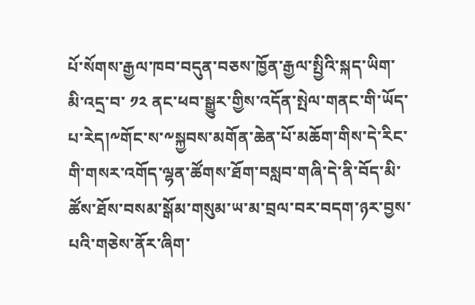པོ་སོགས་རྒྱལ་ཁབ་བདུན་བཅས་ཁྱོན་རྒྱལ་སྤྱིའི་སྐད་ཡིག་མི་འདྲ་བ་ ༡༢ ནང་ཕབ་སྒྱུར་གྱིས་འདོན་སྤེལ་གནང་གི་ཡོད་པ་རེད།༸གོང་ས་༸སྐྱབས་མགོན་ཆེན་པོ་མཆོག་གིས་དེ་རིང་གི་གསར་འགོད་ལྷན་ཚོགས་ཐོག་བསླབ་གཞི་དེ་ནི་བོད་མི་ཚོས་ཐོས་བསམ་སྒོམ་གསུམ་ཡ་མ་བྲལ་བར་བདག་ཉར་བྱས་པའི་གཅེས་ནོར་ཞིག་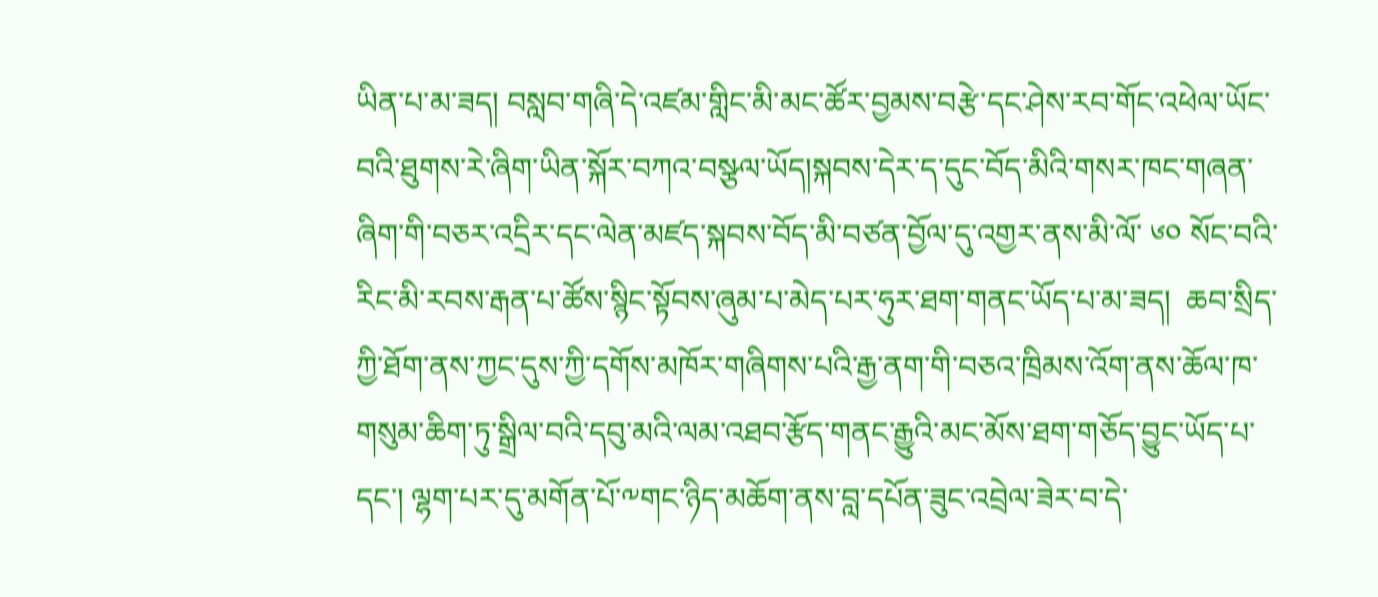ཡིན་པ་མ་ཟད། བསླབ་གཞི་དེ་འཛམ་གླིང་མི་མང་ཚོར་བྱམས་བརྩེ་དང་ཤེས་རབ་གོང་འཕེལ་ཡོང་བའི་ཐུགས་རེ་ཞིག་ཡིན་སྐོར་བཀའ་བསྩལ་ཡོད།སྐབས་དེར་ད་དུང་བོད་མིའི་གསར་ཁང་གཞན་ཞིག་གི་བཅར་འདྲིར་དང་ལེན་མཛད་སྐབས་བོད་མི་བཙན་བྱོལ་དུ་འགྱར་ནས་མི་ལོ་ ༦༠ སོང་བའི་རིང་མི་རབས་རྒན་པ་ཚོས་སྙིང་སྟོབས་ཞུམ་པ་མེད་པར་ཧུར་ཐག་གནང་ཡོད་པ་མ་ཟད།  ཆབ་སྲིད་ཀྱི་ཐོག་ནས་ཀྱང་དུས་ཀྱི་དགོས་མཁོར་གཞིགས་པའི་རྒྱ་ནག་གི་བཅའ་ཁྲིམས་འོག་ནས་ཆོལ་ཁ་གསུམ་ཆིག་ཏུ་སྒྲིལ་བའི་དབུ་མའི་ལམ་འཐབ་རྩོད་གནང་རྒྱུའི་མང་མོས་ཐག་གཅོད་བྱུང་ཡོད་པ་དང་། ལྷག་པར་དུ་མགོན་པོ་༸གང་ཉིད་མཆོག་ནས་བླ་དཔོན་ཟུང་འབྲེལ་ཟེར་བ་དེ་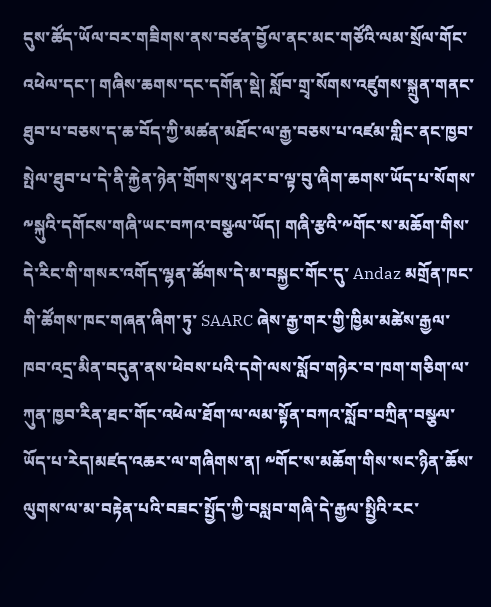དུས་ཚོད་ཡོལ་བར་གཟིགས་ནས་བཙན་བྱོལ་ནང་མང་གཙོའི་ལམ་སྲོལ་གོང་འཕེལ་དང་། གཞིས་ཆགས་དང་དགོན་སྡེ། སློབ་གྲྭ་སོགས་འཛུགས་སྐྲུན་གནང་ཐུབ་པ་བཅས་ད་ཆ་བོད་ཀྱི་མཚན་མཐོང་ལ་རྒྱ་བཅས་པ་འཛམ་གླིང་ནང་ཁྱབ་སྤེལ་ཐུབ་པ་དེ་ནི་རྐྱེན་ཉེན་གྲོགས་སུ་ཤར་བ་ལྟ་བུ་ཞིག་ཆགས་ཡོད་པ་སོགས་༸སྐུའི་དགོངས་གཞི་ཡང་བཀའ་བསྩལ་ཡོད། གཞི་རྩའི་༸གོང་ས་མཆོག་གིས་དེ་རིང་གི་གསར་འགོད་ལྷན་ཚོགས་དེ་མ་བསྐྱང་གོང་དུ་ Andaz མགྲོན་ཁང་གི་ཚོགས་ཁང་གཞན་ཞིག་ཏུ་ SAARC ཞེས་རྒྱ་གར་གྱི་ཁྱིམ་མཚེས་རྒྱལ་ཁབ་འདྲ་མིན་བདུན་ནས་ཕེབས་པའི་དགེ་ལས་སློབ་གཉེར་བ་ཁག་གཅིག་ལ་ཀུན་ཁྱབ་རིན་ཐང་གོང་འཕེལ་ཐོག་ལ་ལམ་སྟོན་བཀའ་སློབ་བཀྲིན་བསྩལ་ཡོད་པ་རེད།མཛད་འཆར་ལ་གཞིགས་ན། ༸གོང་ས་མཆོག་གིས་སང་ཉིན་ཆོས་ལུགས་ལ་མ་བརྟེན་པའི་བཟང་སྤྱོད་ཀྱི་བསླབ་གཞི་དེ་རྒྱལ་སྤྱིའི་རང་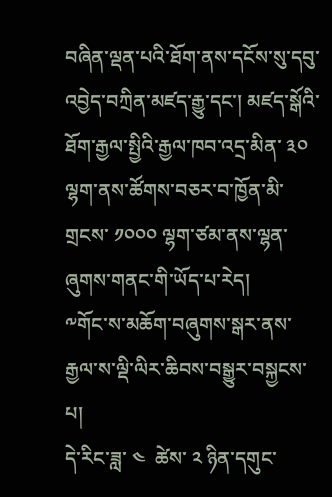བཞིན་ལྡན་པའི་ཐོག་ནས་དངོས་སུ་དབུ་འབྱེད་བཀྲིན་མཛད་རྒྱུ་དང་། མཛད་སྒོའི་ཐོག་རྒྱལ་སྤྱིའི་རྒྱལ་ཁབ་འདྲ་མིན་ ༣༠ ལྷག་ནས་ཚོགས་བཅར་བ་ཁྱོན་མི་གྲངས་ ༡༠༠༠ ལྷག་ཙམ་ནས་ལྷན་ཞུགས་གནང་གི་ཡོད་པ་རེད།
༸གོང་ས་མཆོག་བཞུགས་སྒར་ནས་རྒྱལ་ས་ལྡི་ལིར་ཆིབས་བསྒྱུར་བསྐྱངས་པ།
དེ་རིང་ཟླ་ ༤  ཚེས་ ༢ ཉིན་དགུང་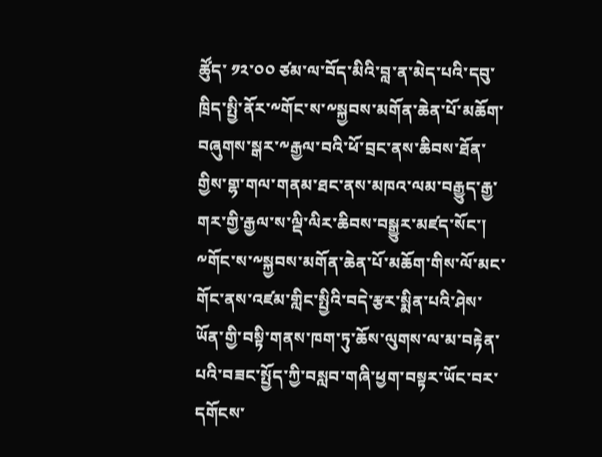ཚོུད་ ༡༢་༠༠ ཙམ་ལ་བོད་མིའི་བླ་ན་མེད་པའི་དབུ་ཁྲིད་སྤྱི་ནོར་༸གོང་ས་༸སྐྱབས་མགོན་ཆེན་པོ་མཆོག་བཞུགས་སྒར་༸རྒྱལ་བའི་ཕོ་བྲང་ནས་ཆིབས་ཐོན་གྱིས་གྷ་གལ་གནམ་ཐང་ནས་མཁའ་ལམ་བརྒྱུད་རྒྱ་གར་གྱི་རྒྱལ་ས་ལྡི་ལིར་ཆིབས་བསྒྱུར་མཛད་སོང་། ༸གོང་ས་༸སྐྱབས་མགོན་ཆེན་པོ་མཆོག་གིས་ལོ་མང་གོང་ནས་འཛམ་གླིང་སྤྱིའི་བདེ་རྩར་སྨིན་པའི་ཤེས་ཡོན་གྱི་བསྟི་གནས་ཁག་ཏུ་ཆོས་ལུགས་ལ་མ་བརྟེན་པའི་བཟང་སྤྱོད་ཀྱི་བསླབ་གཞི་ཕྱག་བསྟར་ཡོང་བར་དགོངས་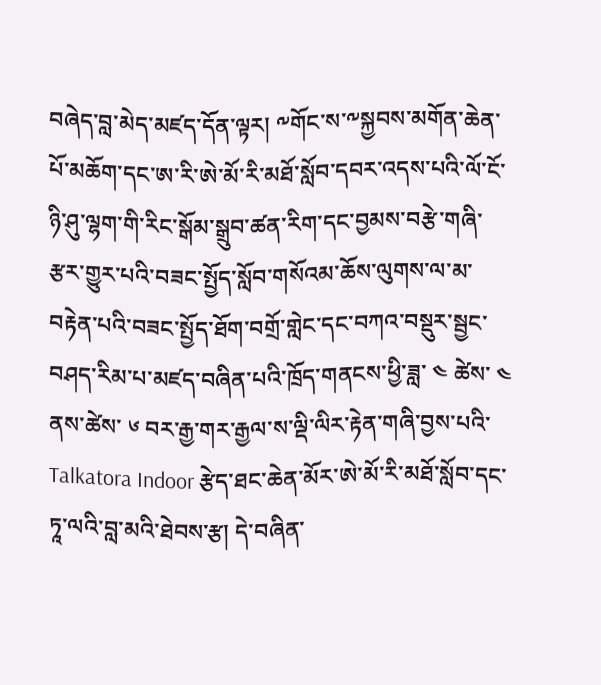བཞེད་བླ་མེད་མཛད་དོན་ལྟར། ༸གོང་ས་༸སྐྱབས་མགོན་ཆེན་པོ་མཆོག་དང་ཨ་རི་ཨེ་མོ་རི་མཐོ་སློབ་དབར་འདས་པའི་ལོ་ངོ་ཉི་ཤུ་ལྷག་གི་རིང་སྒོམ་སྒྲུབ་ཚན་རིག་དང་བྱམས་བརྩེ་གཞི་རྩར་གྱུར་པའི་བཟང་སྤྱོད་སློབ་གསོའམ་ཆོས་ལུགས་ལ་མ་བརྟེན་པའི་བཟང་སྤྱོད་ཐོག་བགྲོ་གླེང་དང་བཀའ་བསྡུར་སྦྱང་བཤད་རིམ་པ་མཛད་བཞིན་པའི་ཁྲོད་གནངས་ཕྱི་ཟླ་ ༤ ཚེས་ ༤ ནས་ཚེས་ ༦ བར་རྒྱ་གར་རྒྱལ་ས་ལྡི་ལིར་རྟེན་གཞི་བྱས་པའི་ Talkatora Indoor རྩེད་ཐང་ཆེན་མོར་ཨེ་མོ་རི་མཐོ་སློབ་དང་ཏཱ་ལའི་བླ་མའི་ཐེབས་རྩ། དེ་བཞིན་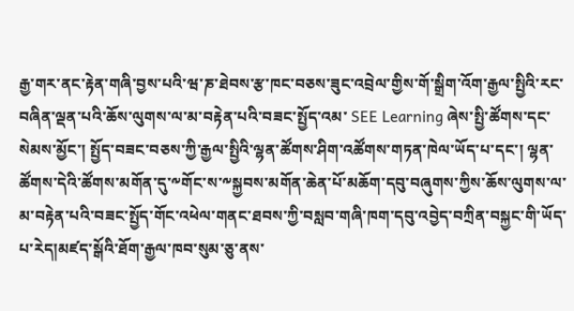རྒྱ་གར་ནང་རྟེན་གཞི་བྱས་པའི་ཝ་ཎ་ཐེབས་རྩ་ཁང་བཅས་ཟུང་འབྲེལ་གྱིས་གོ་སྒྲིག་འོག་རྒྱལ་སྤྱིའི་རང་བཞིན་ལྡན་པའི་ཆོས་ལུགས་ལ་མ་བརྟེན་པའི་བཟང་སྤྱོད་འམ་ SEE Learning ཞེས་སྤྱི་ཚོགས་དང་སེམས་མྱོང་། སྤྱོད་བཟང་བཅས་ཀྱི་རྒྱལ་སྤྱིའི་ལྷན་ཚོགས་ཤིག་འཚོགས་གཏན་ཁེལ་ཡོད་པ་དང་། ལྷན་ཚོགས་དེའི་ཚོགས་མགོན་དུ་༸གོང་ས་༸སྐྱབས་མགོན་ཆེན་པོ་མཆོག་དབུ་བཞུགས་ཀྱིས་ཆོས་ལུགས་ལ་མ་བརྟེན་པའི་བཟང་སྤྱོད་གོང་འཕེལ་གནང་ཐབས་ཀྱི་བསླབ་གཞི་ཁག་དབུ་འབྱེད་བཀྲིན་བསྐྱང་གི་ཡོད་པ་རེད།མཛད་སྒོའི་ཐོག་རྒྱལ་ཁབ་སུམ་ཅུ་ནས་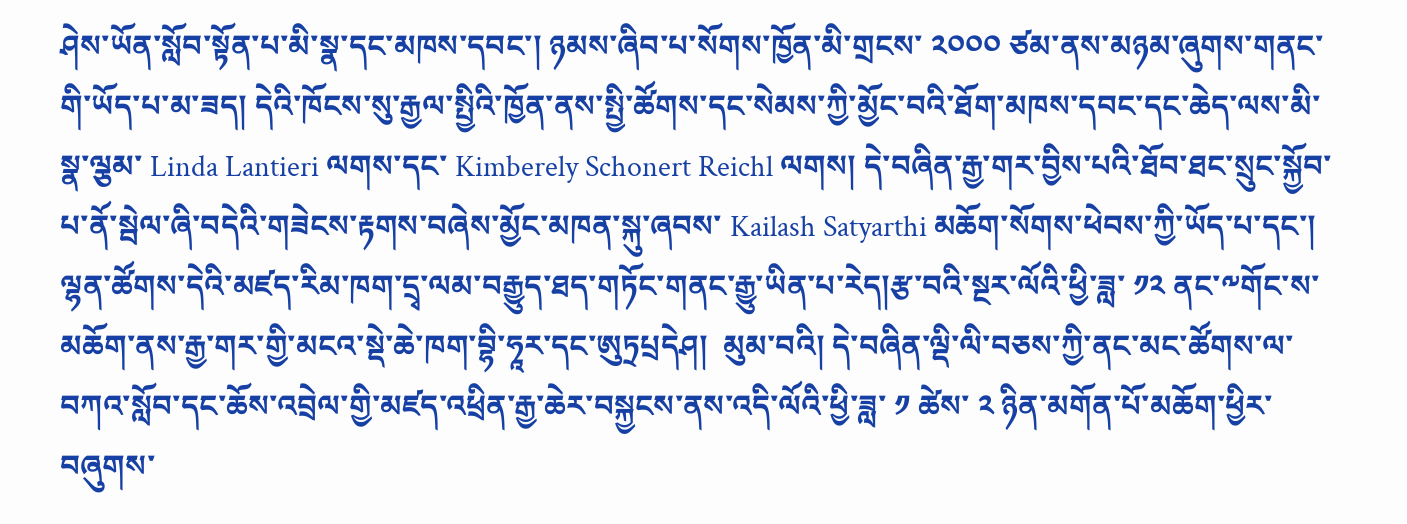ཤེས་ཡོན་སློབ་སྟོན་པ་མི་སྣ་དང་མཁས་དབང་། ཉམས་ཞིབ་པ་སོགས་ཁྱོན་མི་གྲངས་ ༢༠༠༠ ཙམ་ནས་མཉམ་ཞུགས་གནང་གི་ཡོད་པ་མ་ཟད། དེའི་ཁོངས་སུ་རྒྱལ་སྤྱིའི་ཁྱོན་ནས་སྤྱི་ཚོགས་དང་སེམས་ཀྱི་མྱོང་བའི་ཐོག་མཁས་དབང་དང་ཆེད་ལས་མི་སྣ་ལྕམ་ Linda Lantieri ལགས་དང་ Kimberely Schonert Reichl ལགས། དེ་བཞིན་རྒྱ་གར་བྱིས་པའི་ཐོབ་ཐང་སྲུང་སྐྱོབ་པ་ནོ་སྦེལ་ཞི་བདེའི་གཟེངས་རྟགས་བཞེས་མྱོང་མཁན་སྐུ་ཞབས་ Kailash Satyarthi མཆོག་སོགས་ཕེབས་ཀྱི་ཡོད་པ་དང་། ལྷན་ཚོགས་དེའི་མཛད་རིམ་ཁག་དྲྭ་ལམ་བརྒྱུད་ཐད་གཏོང་གནང་རྒྱུ་ཡིན་པ་རེད།རྩ་བའི་སྔར་ལོའི་ཕྱི་ཟླ་ ༡༢ ནང་༸གོང་ས་མཆོག་ནས་རྒྱ་གར་གྱི་མངའ་སྡེ་ཆེ་ཁག་བྷི་ཧཱར་དང་ཨུཏྲཔྲདེཤ།  མུམ་བའི། དེ་བཞིན་ལྡི་ལི་བཅས་ཀྱི་ནང་མང་ཚོགས་ལ་བཀའ་སློབ་དང་ཆོས་འབྲེལ་གྱི་མཛད་འཕྲིན་རྒྱ་ཆེར་བསྐྱངས་ནས་འདི་ལོའི་ཕྱི་ཟླ་ ༡ ཚེས་ ༢ ཉིན་མགོན་པོ་མཆོག་ཕྱིར་བཞུགས་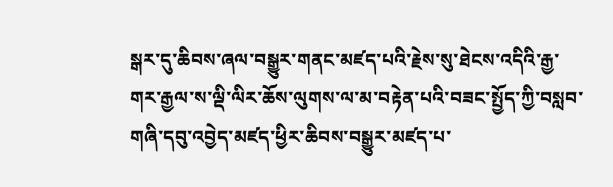སྒར་དུ་ཆིབས་ཞལ་བསྒྱུར་གནང་མཛད་པའི་རྗེས་སུ་ཐེངས་འདིའི་རྒྱ་གར་རྒྱལ་ས་ལྡི་ལིར་ཆོས་ལུགས་ལ་མ་བརྟེན་པའི་བཟང་སྤྱོད་ཀྱི་བསླབ་གཞི་དབུ་འབྱེད་མཛད་ཕྱིར་ཆིབས་བསྒྱུར་མཛད་པ་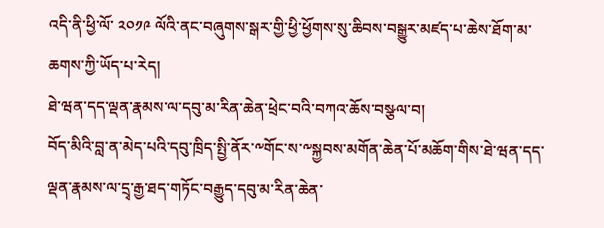འདི་ནི་ཕྱི་ལོ་ ༢༠༡༩ ལོའི་ནང་བཞུགས་སྒར་གྱི་ཕྱི་ཕྱོགས་སུ་ཆིབས་བསྒྱུར་མཛད་པ་ཆེས་ཐོག་མ་ཆགས་ཀྱི་ཡོད་པ་རེད།
ཐེ་ཝན་དད་ལྡན་རྣམས་ལ་དབུ་མ་རིན་ཆེན་ཕྲེང་བའི་བཀའ་ཆོས་བསྩལ་བ།
བོད་མིའི་བླ་ན་མེད་པའི་དབུ་ཁྲིད་སྤྱི་ནོར་༸གོང་ས་༸སྐྱབས་མགོན་ཆེན་པོ་མཆོག་གིས་ཐེ་ཝན་དད་ལྡན་རྣམས་ལ་དྲྭ་རྒྱ་ཐད་གཏོང་བརྒྱུད་དབུ་མ་རིན་ཆེན་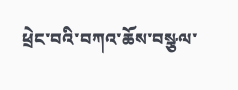ཕྲེང་བའི་བཀའ་ཆོས་བསྩལ་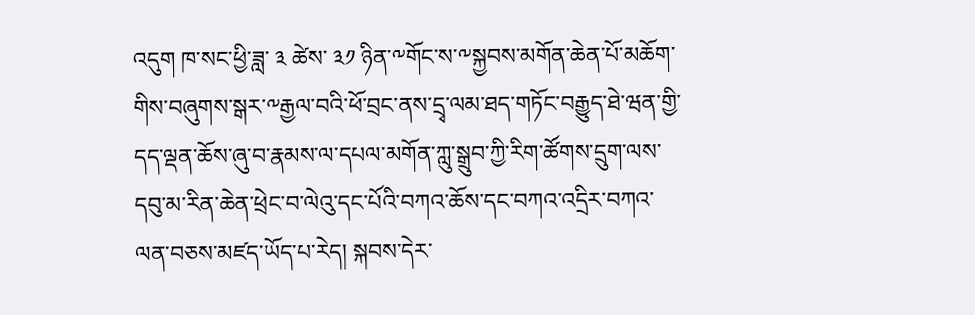འདུག ཁ་སང་ཕྱི་ཟླ་ ༣ ཚེས་ ༣༡ ཉིན་༸གོང་ས་༸སྐྱབས་མགོན་ཆེན་པོ་མཆོག་གིས་བཞུགས་སྒར་༸རྒྱལ་བའི་ཕོ་བྲང་ནས་དྲྭ་ལམ་ཐད་གཏོང་བརྒྱུད་ཐེ་ཝན་གྱི་དད་ལྡན་ཆོས་ཞུ་བ་རྣམས་ལ་དཔལ་མགོན་ཀླུ་སྒྲུབ་ཀྱི་རིག་ཚོགས་དྲུག་ལས་དབུ་མ་རིན་ཆེན་ཕྲེང་བ་ལེའུ་དང་པོའི་བཀའ་ཆོས་དང་བཀའ་འདྲིར་བཀའ་ལན་བཅས་མཛད་ཡོད་པ་རེད། སྐབས་དེར་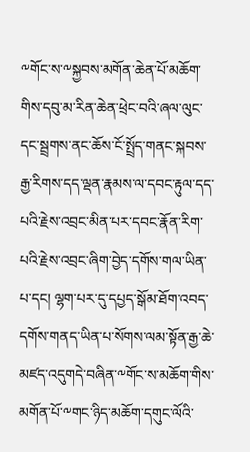༸གོང་ས་༸སྐྱབས་མགོན་ཆེན་པོ་མཆོག་གིས་དབུ་མ་རིན་ཆེན་ཕྲེང་བའི་ཞལ་ལུང་དང་སྦྲགས་ནང་ཆོས་ངོ་སྤྲོད་གནང་སྐབས་རྒྱ་རིགས་དད་ལྡན་རྣམས་ལ་དབང་རྟུལ་དད་པའི་རྗེས་འབྲང་མིན་པར་དབང་རྣོན་རིག་པའི་རྗེས་འབྲང་ཞིག་བྱེད་དགོས་གལ་ཡིན་པ་དང། ལྷག་པར་དུ་དཔྱད་སྒོམ་ཐོག་འབད་དགོས་གནད་ཡིན་པ་སོགས་ལམ་སྟོན་རྒྱ་ཆེ་མཛད་འདུགདེ་བཞིན་༸གོང་ས་མཆོག་གིས་མགོན་པོ་༸གང་ཉིད་མཆོག་དགུང་ལོའི་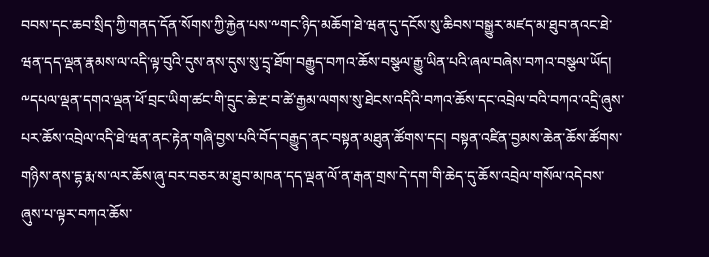བབས་དང་ཆབ་སྲིད་ཀྱི་གནད་དོན་སོགས་ཀྱི་རྐྱེན་པས་༸གང་ཉིད་མཆོག་ཐེ་ཝན་དུ་དངོས་སུ་ཆིབས་བསྒྱུར་མཛད་མ་ཐུབ་ནའང་ཐེ་ཝན་དད་ལྡན་རྣམས་ལ་འདི་ལྟ་བུའི་དུས་ནས་དུས་སུ་དྲྭ་ཐོག་བརྒྱུད་བཀའ་ཆོས་བསྩལ་རྒྱུ་ཡིན་པའི་ཞལ་བཞེས་བཀའ་བསྩལ་ཡོད། ༸དཔལ་ལྡན་དགའ་ལྡན་ཕོ་བྲང་ཡིག་ཚང་གི་དྲུང་ཆེ་རྔ་བ་ཚེ་རྒྱམ་ལགས་སུ་ཐེངས་འདིའི་བཀའ་ཆོས་དང་འབྲེལ་བའི་བཀའ་འདྲི་ཞུས་པར་ཆོས་འབྲེལ་འདི་ཐེ་ཝན་ནང་རྟེན་གཞི་བྱས་པའི་བོད་བརྒྱུད་ནང་བསྟན་མཐུན་ཚོགས་དང། བསྟན་འཛིན་བྱམས་ཆེན་ཆོས་ཚོགས་གཉིས་ནས་དྷ་རྨ་ས་ལར་ཆོས་ཞུ་བར་བཅར་མ་ཐུབ་མཁན་དད་ལྡན་ལོ་ན་རྒན་གྲས་དེ་དག་གི་ཆེད་དུ་ཆོས་འབྲེལ་གསོལ་འདེབས་ཞུས་པ་ལྟར་བཀའ་ཆོས་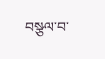བསྩལ་བ་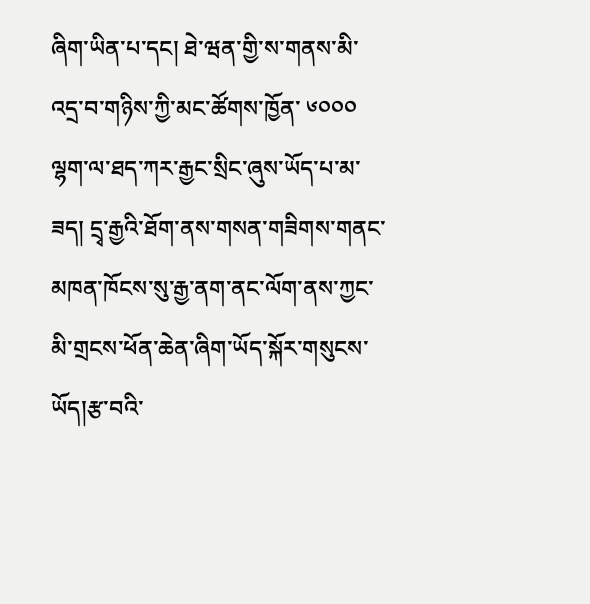ཞིག་ཡིན་པ་དང། ཐེ་ཝན་གྱི་ས་གནས་མི་འདྲ་བ་གཉིས་ཀྱི་མང་ཚོགས་ཁྱོན་ ༦༠༠༠ ལྷག་ལ་ཐད་ཀར་རྒྱང་སྲིང་ཞུས་ཡོད་པ་མ་ཟད། དྲྭ་རྒྱའི་ཐོག་ནས་གསན་གཟིགས་གནང་མཁན་ཁོངས་སུ་རྒྱ་ནག་ནང་ལོག་ནས་ཀྱང་མི་གྲངས་ཕོན་ཆེན་ཞིག་ཡོད་སྐོར་གསུངས་ཡོད།རྩ་བའི་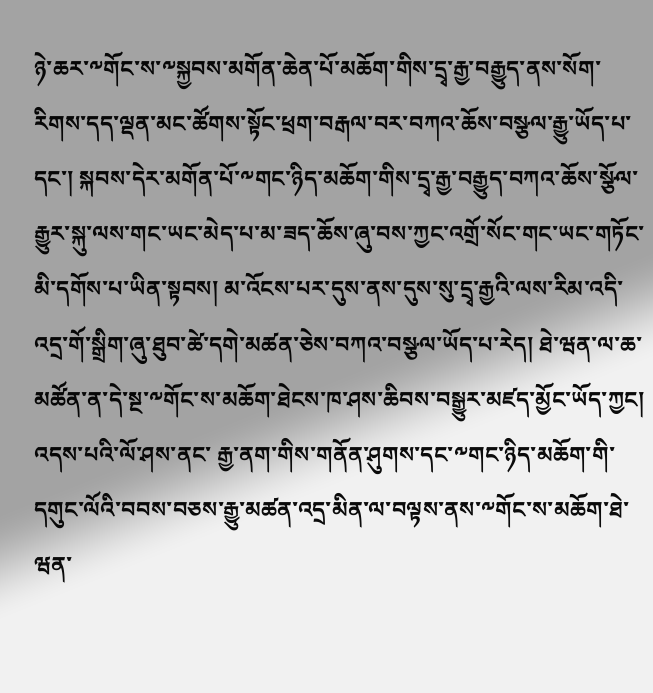ཉེ་ཆར་༸གོང་ས་༸སྐྱབས་མགོན་ཆེན་པོ་མཆོག་གིས་དྲྭ་རྒྱ་བརྒྱུད་ནས་སོག་རིགས་དད་ལྡན་མང་ཚོགས་སྟོང་ཕྲག་བརྒལ་བར་བཀའ་ཆོས་བསྩལ་རྒྱུ་ཡོད་པ་དང་། སྐབས་དེར་མགོན་པོ་༸གང་ཉིད་མཆོག་གིས་དྲྭ་རྒྱ་བརྒྱུད་བཀའ་ཆོས་སྩོལ་རྒྱུར་སྐུ་ལས་གང་ཡང་མེད་པ་མ་ཟད་ཆོས་ཞུ་བས་ཀྱང་འགྲོ་སོང་གང་ཡང་གཏོང་མི་དགོས་པ་ཡིན་སྟབས། མ་འོངས་པར་དུས་ནས་དུས་སུ་དྲྭ་རྒྱའི་ལས་རིམ་འདི་འདྲ་གོ་སྒྲིག་ཞུ་ཐུབ་ཚེ་དགེ་མཚན་ཅེས་བཀའ་བསྩལ་ཡོད་པ་རེད། ཐེ་ཝན་ལ་ཆ་མཚོན་ན་དེ་སྔ་༸གོང་ས་མཆོག་ཐེངས་ཁ་ཤས་ཆིབས་བསྒྱུར་མཛད་མྱོང་ཡོད་ཀྱང། འདས་པའི་ལོ་ཤས་ནང་ རྒྱ་ནག་གིས་གནོན་ཤུགས་དང་༸གང་ཉིད་མཆོག་གི་དགུང་ལོའི་བབས་བཅས་རྒྱུ་མཚན་འདྲ་མིན་ལ་བལྟས་ནས་༸གོང་ས་མཆོག་ཐེ་ཝན་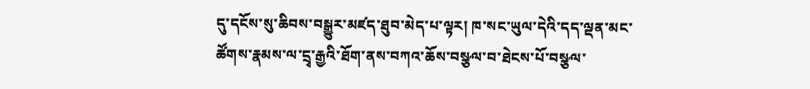དུ་དངོས་སུ་ཆིབས་བསྒྱུར་མཛད་ཐུབ་མེད་པ་ལྟར། ཁ་སང་ཡུལ་དེའི་དད་ལྡན་མང་ཚོགས་རྣམས་ལ་དྲྭ་རྒྱའི་ཐོག་ནས་བཀའ་ཆོས་བསྩལ་བ་ཐེངས་པོ་བསྩལ་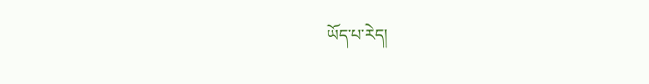ཡོད་པ་རེད།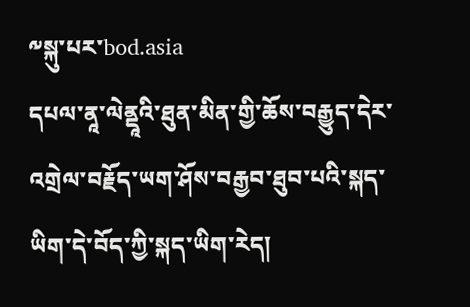༸སྐུ་པར་bod.asia
དཔལ་ནཱ་ལེནྡཱའི་ཐུན་མིན་གྱི་ཆོས་བརྒྱུད་དེར་འགྲེལ་བརྗོད་ཡག་ཤོས་བརྒྱབ་ཐུབ་པའི་སྐད་ཡིག་དེ་བོད་ཀྱི་སྐད་ཡིག་རེད།